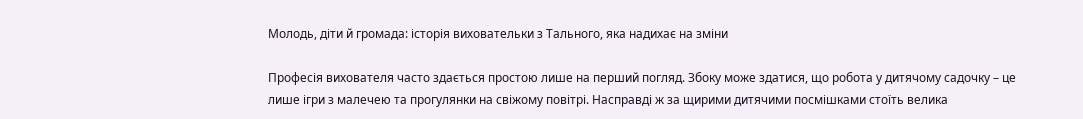Молодь, діти й громада: історія виховательки з Тального, яка надихає на зміни

Професія вихователя часто здається простою лише на перший погляд. Збоку може здатися, що робота у дитячому садочку – це лише ігри з малечею та прогулянки на свіжому повітрі. Насправді ж за щирими дитячими посмішками стоїть велика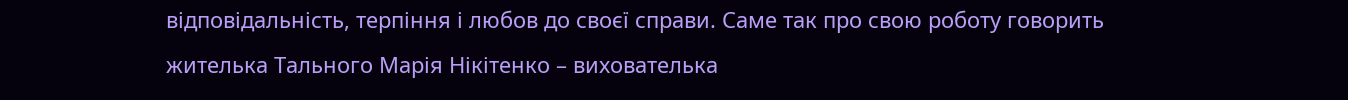відповідальність, терпіння і любов до своєї справи. Саме так про свою роботу говорить жителька Тального Марія Нікітенко – вихователька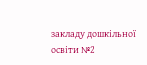закладу дошкільної освіти №2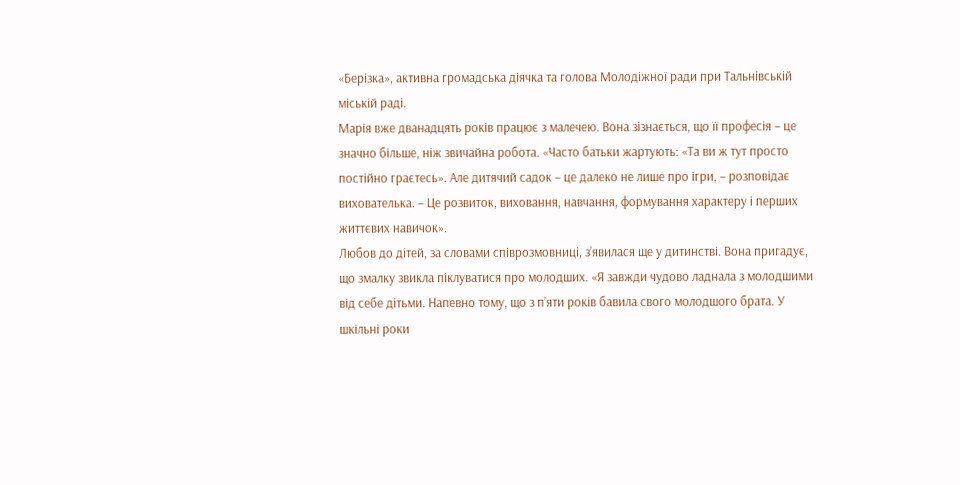«Берізка», активна громадська діячка та голова Молодіжної ради при Тальнівській міській раді.
Марія вже дванадцять років працює з малечею. Вона зізнається, що її професія – це значно більше, ніж звичайна робота. «Часто батьки жартують: «Та ви ж тут просто постійно граєтесь». Але дитячий садок – це далеко не лише про ігри, – розповідає вихователька. – Це розвиток, виховання, навчання, формування характеру і перших життєвих навичок».
Любов до дітей, за словами співрозмовниці, з’явилася ще у дитинстві. Вона пригадує, що змалку звикла піклуватися про молодших. «Я завжди чудово ладнала з молодшими від себе дітьми. Напевно тому, що з п’яти років бавила свого молодшого брата. У шкільні роки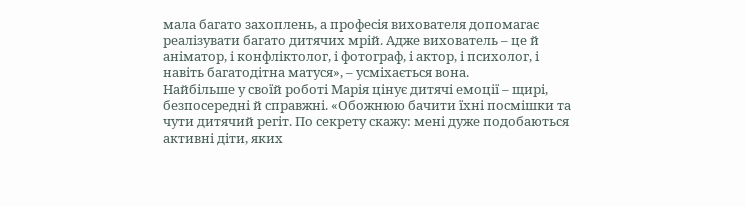мала багато захоплень, а професія вихователя допомагає реалізувати багато дитячих мрій. Адже вихователь – це й аніматор, і конфліктолог, і фотограф, і актор, і психолог, і навіть багатодітна матуся», – усміхається вона.
Найбільше у своїй роботі Марія цінує дитячі емоції – щирі, безпосередні й справжні. «Обожнюю бачити їхні посмішки та чути дитячий регіт. По секрету скажу: мені дуже подобаються активні діти, яких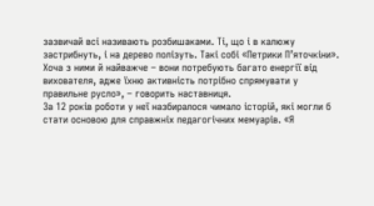зазвичай всі називають розбишаками. Ті, що і в калюжу застрибнуть, і на дерево полізуть. Такі собі «Петрики П’яточкіни». Хоча з ними й найважче – вони потребують багато енергії від вихователя, адже їхню активність потрібно спрямувати у правильне русло», – говорить наставниця.
За 12 років роботи у неї назбиралося чимало історій, які могли б стати основою для справжніх педагогічних мемуарів. «Я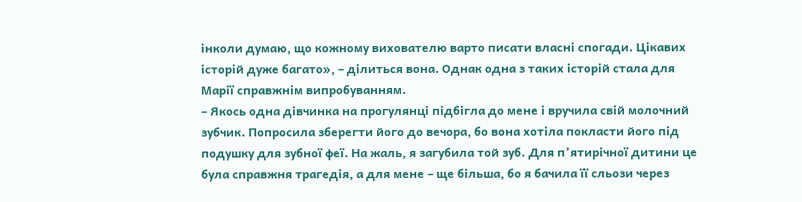інколи думаю, що кожному вихователю варто писати власні спогади. Цікавих історій дуже багато», – ділиться вона. Однак одна з таких історій стала для Марії справжнім випробуванням.
– Якось одна дівчинка на прогулянці підбігла до мене і вручила свій молочний зубчик. Попросила зберегти його до вечора, бо вона хотіла покласти його під подушку для зубної феї. На жаль, я загубила той зуб. Для п’ятирічної дитини це була справжня трагедія, а для мене – ще більша, бо я бачила її сльози через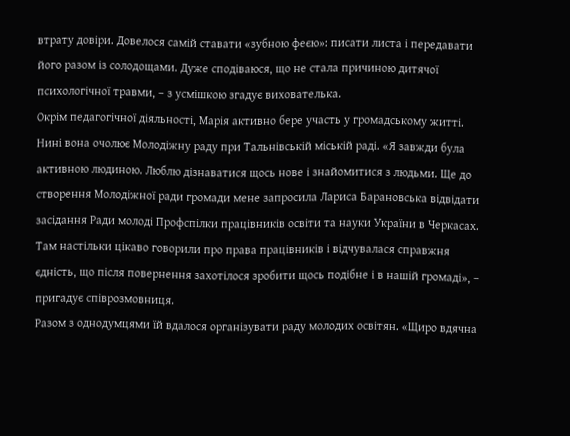втрату довіри. Довелося самій ставати «зубною феєю»: писати листа і передавати його разом із солодощами. Дуже сподіваюся, що не стала причиною дитячої психологічної травми, – з усмішкою згадує вихователька.
Окрім педагогічної діяльності, Марія активно бере участь у громадському житті. Нині вона очолює Молодіжну раду при Тальнівській міській раді. «Я завжди була активною людиною. Люблю дізнаватися щось нове і знайомитися з людьми. Ще до створення Молодіжної ради громади мене запросила Лариса Барановська відвідати засідання Ради молоді Профспілки працівників освіти та науки України в Черкасах. Там настільки цікаво говорили про права працівників і відчувалася справжня єдність, що після повернення захотілося зробити щось подібне і в нашій громаді», – пригадує співрозмовниця.
Разом з однодумцями їй вдалося організувати раду молодих освітян. «Щиро вдячна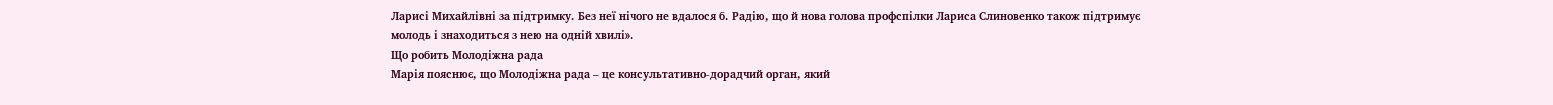Ларисі Михайлівні за підтримку. Без неї нічого не вдалося б. Радію, що й нова голова профспілки Лариса Слиновенко також підтримує молодь і знаходиться з нею на одній хвилі».
Що робить Молодіжна рада
Марія пояснює, що Молодіжна рада – це консультативно-дорадчий орган, який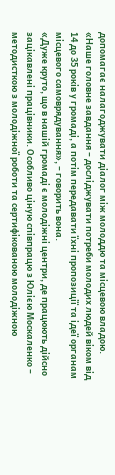допомагає налагоджувати діалог між молоддю та місцевою владою. «Наше головне завдання – досліджувати потреби молодих людей віком від 14 до 35 років у громаді, а потім передавати їхні пропозиції та ідеї органам місцевого самоврядування», – говорить вона.
«Дуже круто, що в нашій громаді є молодіжні центри, де працюють дійсно зацікавлені працівники. Особливо ціную співпрацю з Юлією Москаленко – методисткою з молодіжної роботи та сертифікованою молодіжною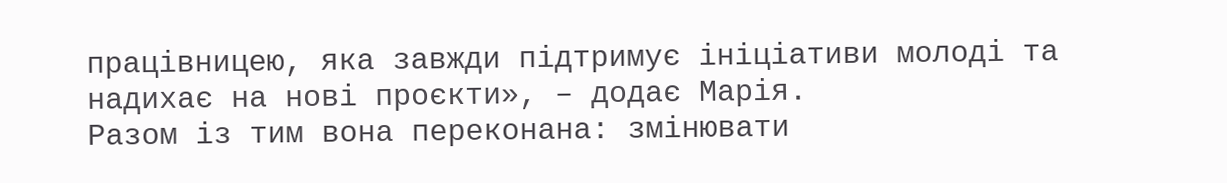працівницею, яка завжди підтримує ініціативи молоді та надихає на нові проєкти», – додає Марія.
Разом із тим вона переконана: змінювати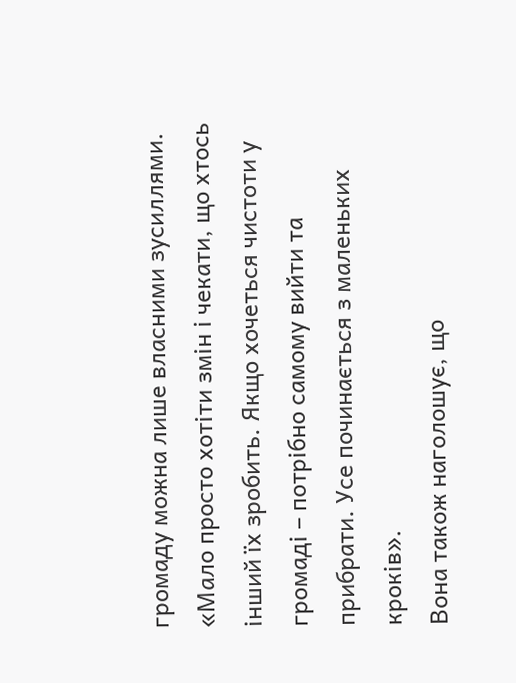громаду можна лише власними зусиллями. «Мало просто хотіти змін і чекати, що хтось інший їх зробить. Якщо хочеться чистоти у громаді – потрібно самому вийти та прибрати. Усе починається з маленьких кроків».
Вона також наголошує, що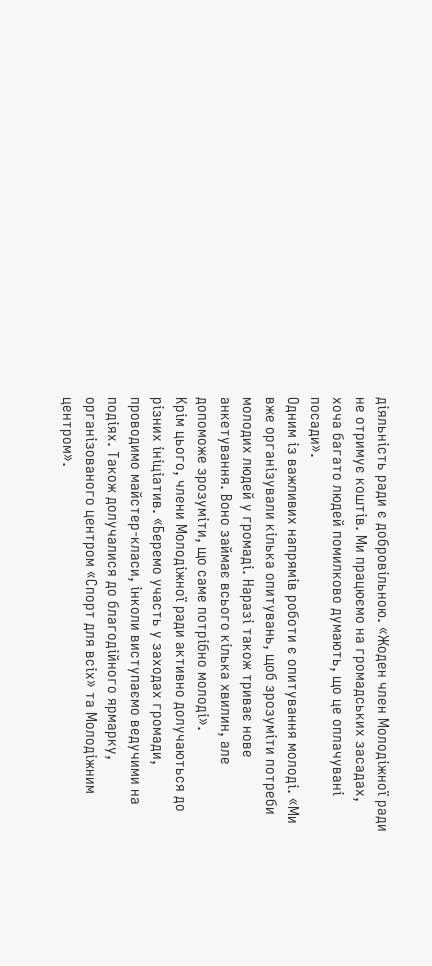діяльність ради є добровільною. «Жоден член Молодіжної ради не отримує коштів. Ми працюємо на громадських засадах, хоча багато людей помилково думають, що це оплачувані посади».
Одним із важливих напрямів роботи є опитування молоді. «Ми вже організували кілька опитувань, щоб зрозуміти потреби молодих людей у громаді. Наразі також триває нове анкетування. Воно займає всього кілька хвилин, але допоможе зрозуміти, що саме потрібно молоді».
Крім цього, члени Молодіжної ради активно долучаються до різних ініціатив. «Беремо участь у заходах громади, проводимо майстер-класи, інколи виступаємо ведучими на подіях. Також долучалися до благодійного ярмарку, організованого центром «Спорт для всіх» та Молодіжним центром».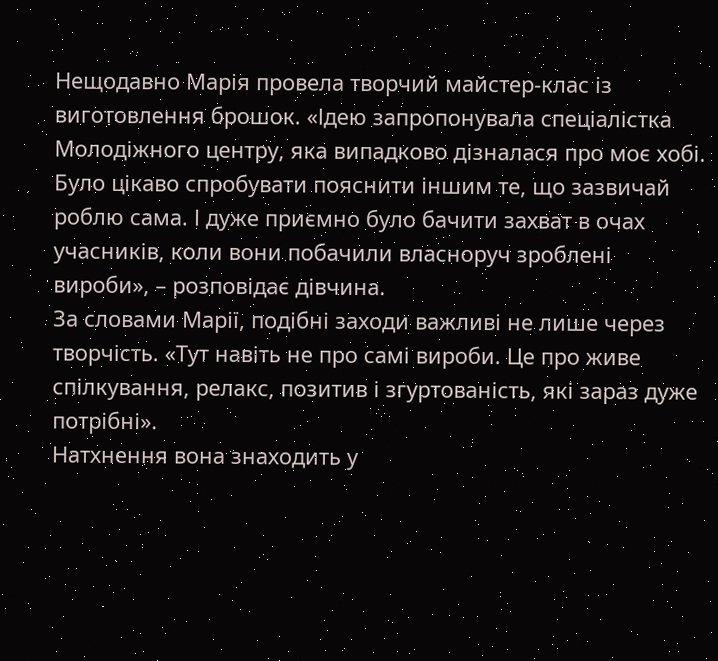Нещодавно Марія провела творчий майстер-клас із виготовлення брошок. «Ідею запропонувала спеціалістка Молодіжного центру, яка випадково дізналася про моє хобі. Було цікаво спробувати пояснити іншим те, що зазвичай роблю сама. І дуже приємно було бачити захват в очах учасників, коли вони побачили власноруч зроблені вироби», – розповідає дівчина.
За словами Марії, подібні заходи важливі не лише через творчість. «Тут навіть не про самі вироби. Це про живе спілкування, релакс, позитив і згуртованість, які зараз дуже потрібні».
Натхнення вона знаходить у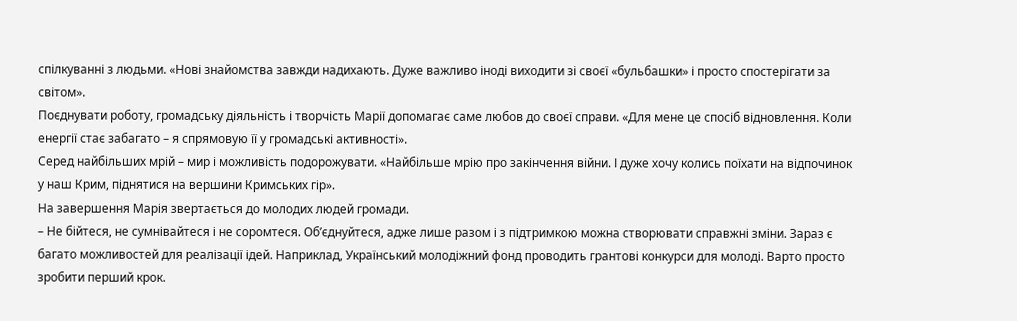спілкуванні з людьми. «Нові знайомства завжди надихають. Дуже важливо іноді виходити зі своєї «бульбашки» і просто спостерігати за світом».
Поєднувати роботу, громадську діяльність і творчість Марії допомагає саме любов до своєї справи. «Для мене це спосіб відновлення. Коли енергії стає забагато – я спрямовую її у громадські активності».
Серед найбільших мрій – мир і можливість подорожувати. «Найбільше мрію про закінчення війни. І дуже хочу колись поїхати на відпочинок у наш Крим, піднятися на вершини Кримських гір».
На завершення Марія звертається до молодих людей громади.
– Не бійтеся, не сумнівайтеся і не соромтеся. Об’єднуйтеся, адже лише разом і з підтримкою можна створювати справжні зміни. Зараз є багато можливостей для реалізації ідей. Наприклад, Український молодіжний фонд проводить грантові конкурси для молоді. Варто просто зробити перший крок.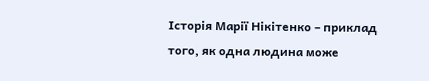Історія Марії Нікітенко – приклад того, як одна людина може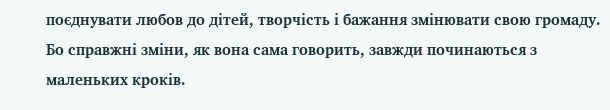поєднувати любов до дітей, творчість і бажання змінювати свою громаду. Бо справжні зміни, як вона сама говорить, завжди починаються з маленьких кроків.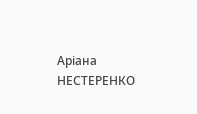Аріана НЕСТЕРЕНКО